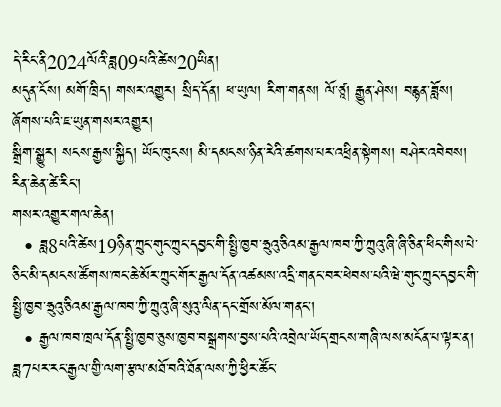དེ་རིང་ནི2024ལོའི་ཟླ09པའི་ཚེས20ཡིན།
མདུན་ངོས། མགོ་ཁྲིད། གསར་འགྱུར། སྲིད་དོན། ཕ་ཡུལ། རིག་གནས། ལོ་ཙཱ། རྒྱུན་ཤེས། བརྙན་ཟློས།
ཞོགས་པའི་ཇ་ཡུན་གསར་འགྱུར།
སྒྲིག་སྒྱུར། སངས་རྒྱས་སྐྱིད། ཡོང་ཁུངས། མི་དམངས་ཉིན་རེའི་ཚགས་པར་འཕྲིན་སྟེགས། བཤེར་འབེབས། རིན་ཆེན་ཚེ་རིང་།
གསར་འགྱུར་གལ་ཆེན།
  • ཟླ8པའི་ཚེས19ཉིན་ཀྲུང་གུང་ཀྲུང་དབྱང་གི་སྤྱི་ཁྱབ་ཧྲུའུ་ཅིའམ་རྒྱལ་ཁབ་ཀྱི་ཀྲུའུ་ཞི་ཞི་ཅིན་ཕིང་གིས་པེ་ཅིང་མི་དམངས་ཚོགས་ཁང་ཆེ་མོར་ཀྲུང་གོར་རྒྱལ་དོན་འཚམས་འདྲི་གནང་བར་ཕེབས་པའི་ཝེ་གུང་ཀྲུང་དབྱང་གི་སྤྱི་ཁྱབ་ཧྲུའུ་ཅིའམ་རྒྱལ་ཁབ་ཀྱི་ཀྲུའུ་ཞི་སུའུ་ལིན་དང་གྲོས་མོལ་གནང་།
  • རྒྱལ་ཁབ་ཁྲལ་དོན་སྤྱི་ཁྱབ་ཅུས་ཁྱབ་བསྒྲགས་བྱས་པའི་འབྲེལ་ཡོད་གྲངས་གཞི་ལས་མངོན་པ་ལྟར་ན།    ཟླ7པར་རང་རྒྱལ་གྱི་ལག་རྩལ་མཐོ་བའི་ཐོན་ལས་ཀྱི་ཕྱིར་ཚོང་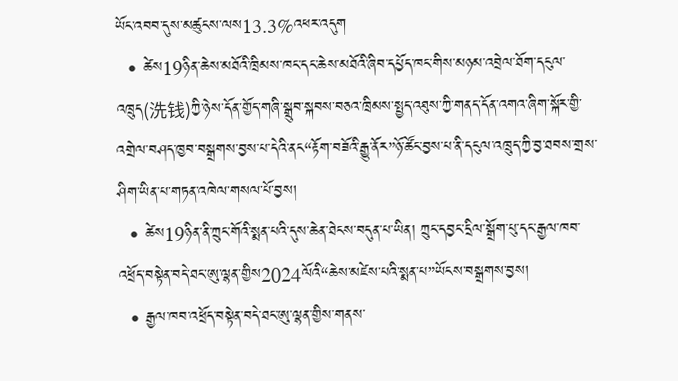ཡོང་འབབ་དུས་མཚུངས་ལས13.3%འཕར་འདུག
  • ཚེས19ཉིན་ཆེས་མཐོའི་ཁྲིམས་ཁང་དང་ཆེས་མཐོའི་ཞིབ་དཔྱོད་ཁང་གིས་མཉམ་འབྲེལ་ཐོག་དངུལ་འཁྲུད(洗钱)ཀྱི་ཉེས་དོན་གྱོད་གཞི་སྒྲུབ་སྐབས་བཅའ་ཁྲིམས་སྤྱད་འཐུས་ཀྱི་གནད་དོན་འགའ་ཞིག་སྐོར་གྱི་འགྲེལ་བཤད་ཁྱབ་བསྒྲགས་བྱས་པ་དེའི་ནང“རྟོག་བཟོའི་རྒྱུ་ནོར”ཉོ་ཚོང་བྱས་པ་ནི་དངུལ་འཁྲུད་ཀྱི་བྱ་ཐབས་གྲས་ཤིག་ཡིན་པ་གཏན་འཁེལ་གསལ་པོ་བྱས།
  • ཚེས19ཉིན་ནི་ཀྲུང་གོའི་སྨན་པའི་དུས་ཆེན་ཐེངས་བདུན་པ་ཡིན། ཀྲུང་དབྱང་དྲིལ་སྒྲོག་པུ་དང་རྒྱལ་ཁབ་འཕྲོད་བསྟེན་བདེ་ཐང་ཨུ་ལྷན་གྱིས2024ལོའི“ཆེས་མཛེས་པའི་སྨན་པ”ཡོངས་བསྒྲགས་བྱས།
  • རྒྱལ་ཁབ་འཕྲོད་བསྟེན་བདེ་ཐང་ཨུ་ལྷན་གྱིས་གནས་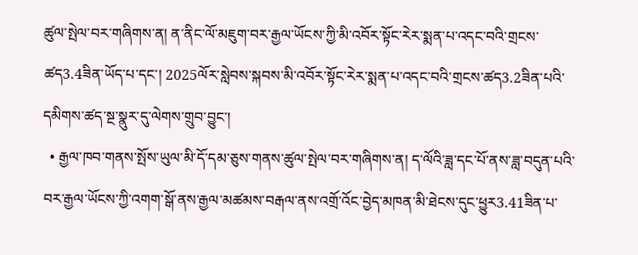ཚུལ་སྤེལ་བར་གཞིགས་ན། ན་ནིང་ལོ་མཇུག་བར་རྒྱལ་ཡོངས་ཀྱི་མི་འབོར་སྟོང་རེར་སྨན་པ་འདང་བའི་གྲངས་ཚད3.4ཟིན་ཡོད་པ་དང་། 2025ལོར་སླེབས་སྐབས་མི་འབོར་སྟོང་རེར་སྨན་པ་འདང་བའི་གྲངས་ཚད3.2ཟིན་པའི་དམིགས་ཚད་སྔ་སྣུར་དུ་ལེགས་གྲུབ་བྱུང་།
  • རྒྱལ་ཁབ་གནས་སྤོས་ཡུལ་མི་དོ་དམ་ཅུས་གནས་ཚུལ་སྤེལ་བར་གཞིགས་ན། ད་ལོའི་ཟླ་དང་པོ་ནས་ཟླ་བདུན་པའི་བར་རྒྱལ་ཡོངས་ཀྱི་འགག་སྒོ་ནས་རྒྱལ་མཚམས་བརྒལ་ནས་འགྲོ་འོང་བྱེད་མཁན་མི་ཐེངས་དུང་ཕྱུར3.41ཟིན་པ་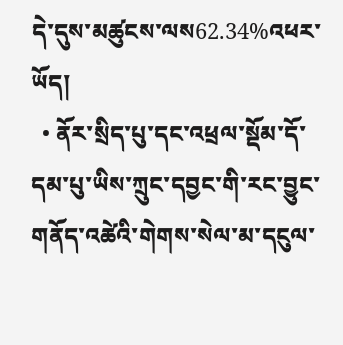དེ་དུས་མཚུངས་ལས62.34%འཕར་ཡོད།
  • ནོར་སྲིད་པུ་དང་འཕྲལ་སྡོམ་དོ་དམ་པུ་ཡིས་ཀྲུང་དབྱང་གི་རང་བྱུང་གནོད་འཚེའི་གེགས་སེལ་མ་དངུལ་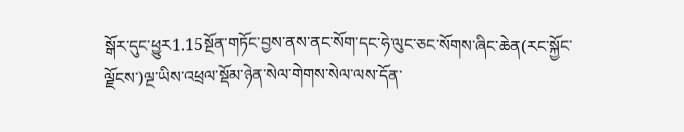སྒོར་དུང་ཕྱུར1.15སྔོན་གཏོང་བྱས་ནས་ནང་སོག་དང་ཧེ་ལུང་ཅང་སོགས་ཞིང་ཆེན(རང་སྐྱོང་ལྗོངས་)ལྔ་ཡིས་འཕྲལ་སྡོམ་ཉེན་སེལ་གེགས་སེལ་ལས་དོན་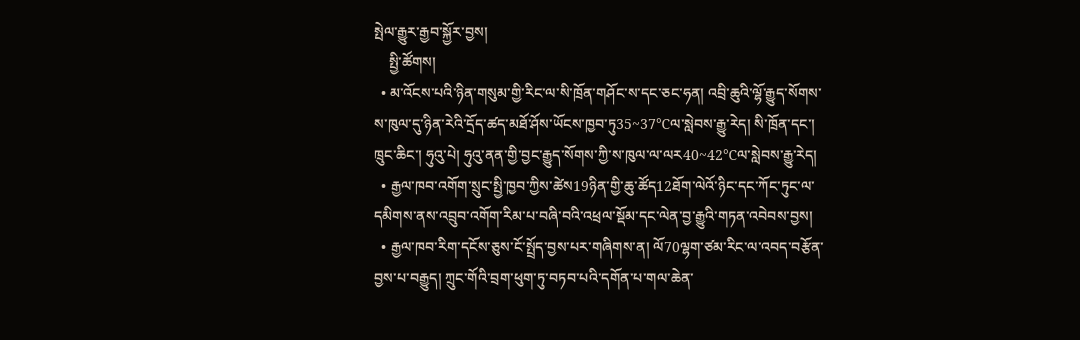སྤེལ་རྒྱུར་རྒྱབ་སྐྱོར་བྱས།
    སྤྱི་ཚོགས།
  • མ་འོངས་པའི་ཉིན་གསུམ་གྱི་རིང་ལ་སི་ཁྲོན་གཤོང་ས་དང་ཅང་ཧན། འབྲི་ཆུའི་ལྷོ་རྒྱུད་སོགས་ས་ཁུལ་དུ་ཉིན་རེའི་དྲོད་ཚད་མཐོ་ཤོས་ཡོངས་ཁྱབ་ཏུ35~37℃ལ་སླེབས་རྒྱུ་རེད། སི་ཁྲོན་དང་། ཁྲུང་ཆིང་། ཧུའུ་པེ། ཧུའུ་ནན་གྱི་བྱང་རྒྱུད་སོགས་ཀྱི་ས་ཁུལ་ལ་ལར40~42℃ལ་སླེབས་རྒྱུ་རེད།
  • རྒྱལ་ཁབ་འགོག་སྲུང་སྤྱི་ཁྱབ་ཀྱིས་ཚེས19ཉིན་གྱི་ཆུ་ཚོད12ཐོག་ལེའོ་ཉིང་དང་ཀོང་ཏུང་ལ་དམིགས་ནས་འབྲུབ་འགོག་རིམ་པ་བཞི་བའི་འཕྲལ་སྡོམ་དང་ལེན་བྱ་རྒྱུའི་གཏན་འབེབས་བྱས།
  • རྒྱལ་ཁབ་རིག་དངོས་ཅུས་ངོ་སྤྲོད་བྱས་པར་གཞིགས་ན། ལོ70ལྷག་ཙམ་རིང་ལ་འབད་བརྩོན་བྱས་པ་བརྒྱུད། ཀྲུང་གོའི་བྲག་ཕུག་ཏུ་བཏབ་པའི་དགོན་པ་གལ་ཆེན་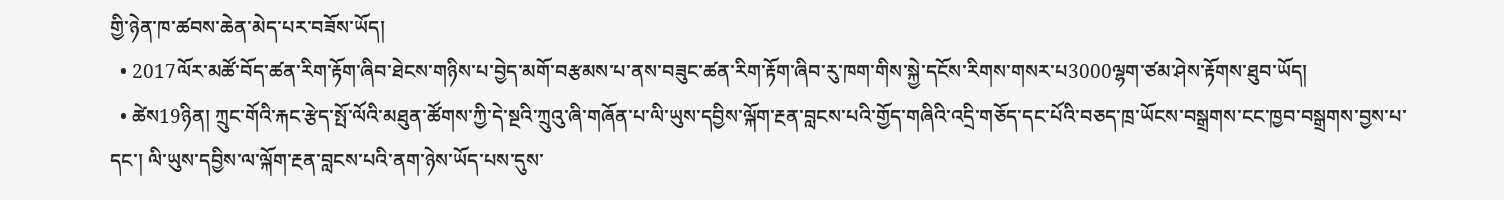གྱི་ཉེན་ཁ་ཚབས་ཆེན་མེད་པར་བཟོས་ཡོད།
  • 2017ལོར་མཚོ་བོད་ཚན་རིག་རྟོག་ཞིབ་ཐེངས་གཉིས་པ་བྱེད་མགོ་བརྩམས་པ་ནས་བཟུང་ཚན་རིག་རྟོག་ཞིབ་རུ་ཁག་གིས་སྐྱེ་དངོས་རིགས་གསར་པ3000ལྷག་ཙམ་ཤེས་རྟོགས་ཐུབ་ཡོད།
  • ཚེས19ཉིན། ཀྲུང་གོའི་རྐང་རྩེད་སྤོ་ལོའི་མཐུན་ཚོགས་ཀྱི་དེ་སྔའི་ཀྲུའུ་ཞི་གཞོན་པ་ལི་ཡུས་དབྱིས་ལྐོག་རྔན་བླངས་པའི་གྱོད་གཞིའི་འདྲི་གཅོད་དང་པོའི་བཅད་ཁྲ་ཡོངས་བསྒྲགས་ངང་ཁྱབ་བསྒྲགས་བྱས་པ་དང་། ལི་ཡུས་དབྱིས་ལ་ལྐོག་རྔན་བླངས་པའི་ནག་ཉེས་ཡོད་པས་དུས་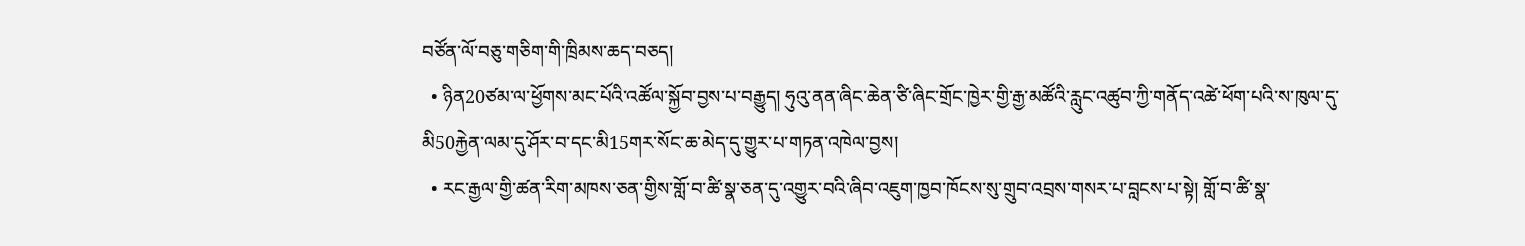བཙོན་ལོ་བཅུ་གཅིག་གི་ཁྲིམས་ཆད་བཅད།
  • ཉིན20ཙམ་ལ་ཕྱོགས་མང་པོའི་འཚོལ་སྐྱོབ་བྱས་པ་བརྒྱུད། ཧུའུ་ནན་ཞིང་ཆེན་ཙི་ཞིང་གྲོང་ཁྱེར་གྱི་རྒྱ་མཚོའི་རླུང་འཚུབ་ཀྱི་གནོད་འཚེ་ཕོག་པའི་ས་ཁུལ་དུ་མི50རྐྱེན་ལམ་དུ་ཤོར་བ་དང་མི15གར་སོང་ཆ་མེད་དུ་གྱུར་པ་གཏན་འཁེལ་བྱས།
  • རང་རྒྱལ་གྱི་ཚན་རིག་མཁས་ཅན་གྱིས་གློ་བ་ཚི་སྣ་ཅན་དུ་འགྱུར་བའི་ཞིབ་འཇུག་ཁྱབ་ཁོངས་སུ་གྲུབ་འབྲས་གསར་པ་བླངས་པ་སྟེ། གློ་བ་ཚི་སྣ་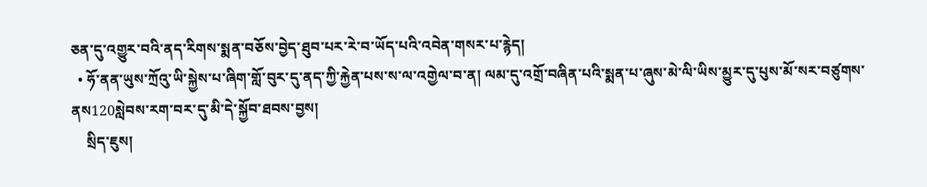ཅན་དུ་འགྱུར་བའི་ནད་རིགས་སྨན་བཅོས་བྱེད་ཐུབ་པར་རེ་བ་ཡོད་པའི་འབེན་གསར་པ་རྙེད།
  • ཧོ་ནན་ཡུས་ཀྲོའུ་ཡི་སྐྱེས་པ་ཞིག་གློ་བུར་དུ་ནད་ཀྱི་རྐྱེན་པས་ས་ལ་འགྱེལ་བ་ན། ལམ་དུ་འགྲོ་བཞིན་པའི་སྨན་པ་ཞུས་མེ་ལི་ཡིས་མྱུར་དུ་པུས་མོ་སར་བཙུགས་ནས120སླེབས་རག་བར་དུ་མི་དེ་སྐྱོབ་ཐབས་བྱས།
    སྲིད་ཇུས།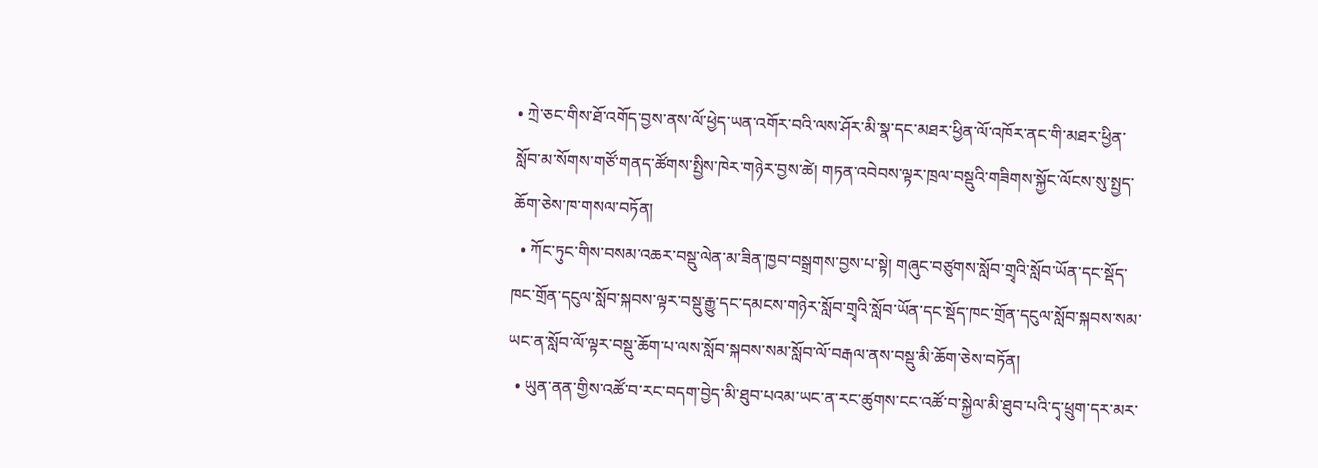• ཀྲེ་ཅང་གིས་ཐོ་འགོད་བྱས་ནས་ལོ་ཕྱེད་ཡན་འགོར་བའི་ལས་ཤོར་མི་སྣ་དང་མཐར་ཕྱིན་ལོ་འཁོར་ནང་གི་མཐར་ཕྱིན་སློབ་མ་སོགས་གཙོ་གནད་ཚོགས་སྤྱིས་ཁེར་གཉེར་བྱས་ཚེ། གཏན་འབེབས་ལྟར་ཁྲལ་བསྡུའི་གཟིགས་སྐྱོང་ལོངས་སུ་སྤྱད་ཆོག་ཅེས་ཁ་གསལ་བཏོན།
  • ཀོང་ཏུང་གིས་བསམ་འཆར་བསྡུ་ལེན་མ་ཟིན་ཁྱབ་བསྒྲགས་བྱས་པ་སྟེ། གཞུང་བཙུགས་སློབ་གྲྭའི་སློབ་ཡོན་དང་སྡོད་ཁང་གྲོན་དངུལ་སློབ་སྐབས་ལྟར་བསྡུ་རྒྱུ་དང་དམངས་གཉེར་སློབ་གྲྭའི་སློབ་ཡོན་དང་སྡོད་ཁང་གྲོན་དངུལ་སློབ་སྐབས་སམ་ཡང་ན་སློབ་ལོ་ལྟར་བསྡུ་ཆོག་པ་ལས་སློབ་སྐབས་སམ་སློབ་ལོ་བརྒལ་ནས་བསྡུ་མི་ཆོག་ཅེས་བཏོན།
  • ཡུན་ནན་གྱིས་འཚོ་བ་རང་བདག་བྱེད་མི་ཐུབ་པའམ་ཡང་ན་རང་ཚུགས་ངང་འཚོ་བ་སྐྱེལ་མི་ཐུབ་པའི་དྭ་ཕྲུག་དར་མར་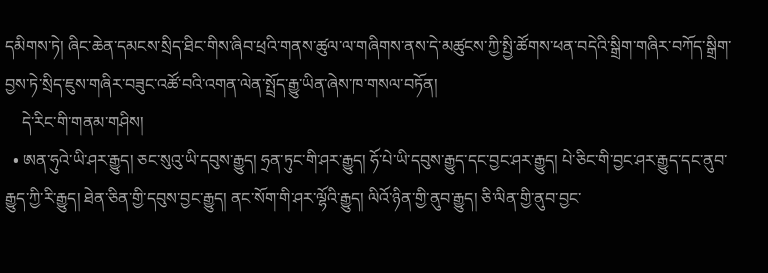དམིགས་ཏེ། ཞིང་ཆེན་དམངས་སྲིད་ཐིང་གིས་ཞིབ་ཕྲའི་གནས་ཚུལ་ལ་གཞིགས་ནས་དེ་མཚུངས་ཀྱི་སྤྱི་ཚོགས་ཕན་བདེའི་སྒྲིག་གཞིར་བཀོད་སྒྲིག་བྱས་ཏེ་སྲིད་ཇུས་གཞིར་བཟུང་འཚོ་བའི་འགན་ལེན་སྤྲོད་རྒྱུ་ཡིན་ཞེས་ཁ་གསལ་བཏོན།
    དེ་རིང་གི་གནམ་གཤིས།
  • ཨན་ཧུའེ་ཡི་ཤར་རྒྱུད། ཅང་སུའུ་ཡི་དབུས་རྒྱུད། ཧྲན་ཏུང་གི་ཤར་རྒྱུད། ཧོ་པེ་ཡི་དབུས་རྒྱུད་དང་བྱང་ཤར་རྒྱུད། པེ་ཅིང་གི་བྱང་ཤར་རྒྱུད་དང་ནུབ་རྒྱུད་ཀྱི་རི་རྒྱུད། ཐེན་ཅིན་གྱི་དབུས་བྱང་རྒྱུད། ནང་སོག་གི་ཤར་ལྷོའི་རྒྱུད། ལིའོ་ཉིན་གྱི་ནུབ་རྒྱུད། ཅི་ལིན་གྱི་ནུབ་བྱང་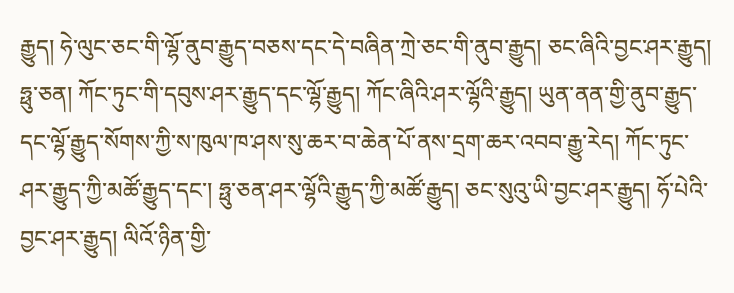རྒྱུད། ཧེ་ལུང་ཅང་གི་ལྷོ་ནུབ་རྒྱུད་བཅས་དང་དེ་བཞིན་ཀྲེ་ཅང་གི་ནུབ་རྒྱུད། ཅང་ཞིའི་བྱང་ཤར་རྒྱུད། ཧྥུ་ཅན། ཀོང་ཏུང་གི་དབུས་ཤར་རྒྱུད་དང་ལྷོ་རྒྱུད། ཀོང་ཞིའི་ཤར་ལྷོའི་རྒྱུད། ཡུན་ནན་གྱི་ནུབ་རྒྱུད་དང་ལྷོ་རྒྱུད་སོགས་ཀྱི་ས་ཁུལ་ཁ་ཤས་སུ་ཆར་བ་ཆེན་པོ་ནས་དྲག་ཆར་འབབ་རྒྱུ་རེད། ཀོང་ཏུང་ཤར་རྒྱུད་ཀྱི་མཚོ་རྒྱུད་དང་། ཧྥུ་ཅན་ཤར་ལྷོའི་རྒྱུད་ཀྱི་མཚོ་རྒྱུད། ཅང་སུའུ་ཡི་བྱང་ཤར་རྒྱུད། ཧོ་པེའི་བྱང་ཤར་རྒྱུད། ལིའོ་ཉིན་གྱི་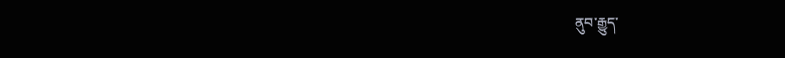ནུབ་རྒྱུད་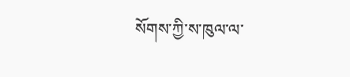སོགས་ཀྱི་ས་ཁུལ་ལ་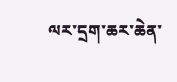ལར་དྲག་ཆར་ཆེན་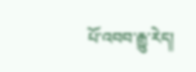པོ་འབབ་རྒྱུ་རེད།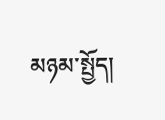མཉམ་སྤྱོད།